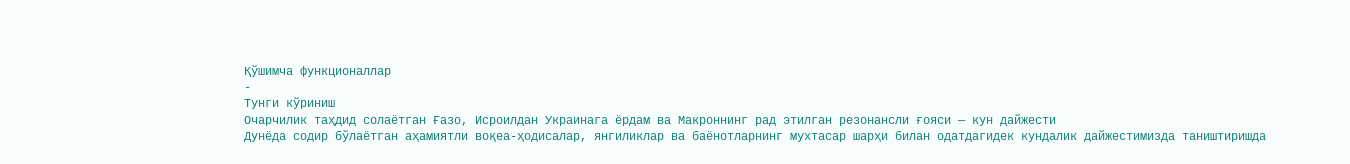Қўшимча функционаллар
-
Тунги кўриниш
Очарчилик таҳдид солаётган Ғазо, Исроилдан Украинага ёрдам ва Макроннинг рад этилган резонансли ғояси — кун дайжести
Дунёда содир бўлаётган аҳамиятли воқеа-ҳодисалар, янгиликлар ва баёнотларнинг мухтасар шарҳи билан одатдагидек кундалик дайжестимизда таништиришда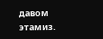давом этамиз.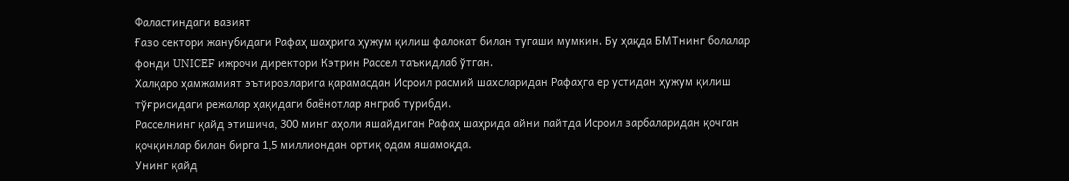Фаластиндаги вазият
Ғазо сектори жанубидаги Рафаҳ шаҳрига ҳужум қилиш фалокат билан тугаши мумкин. Бу ҳақда БМТнинг болалар фонди UNICEF ижрочи директори Кэтрин Рассел таъкидлаб ўтган.
Халқаро ҳамжамият эътирозларига қарамасдан Исроил расмий шахсларидан Рафаҳга ер устидан ҳужум қилиш тўғрисидаги режалар ҳақидаги баёнотлар янграб турибди.
Расселнинг қайд этишича, 300 минг аҳоли яшайдиган Рафаҳ шаҳрида айни пайтда Исроил зарбаларидан қочган қочқинлар билан бирга 1,5 миллиондан ортиқ одам яшамоқда.
Унинг қайд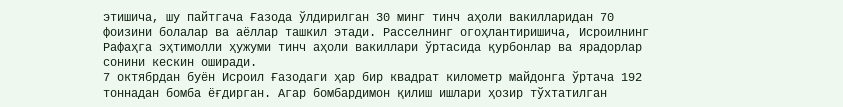этишича, шу пайтгача Ғазода ўлдирилган 30 минг тинч аҳоли вакилларидан 70 фоизини болалар ва аёллар ташкил этади. Расселнинг огоҳлантиришича, Исроилнинг Рафаҳга эҳтимолли ҳужуми тинч аҳоли вакиллари ўртасида қурбонлар ва ярадорлар сонини кескин оширади.
7 октябрдан буён Исроил Ғазодаги ҳар бир квадрат километр майдонга ўртача 192 тоннадан бомба ёғдирган. Агар бомбардимон қилиш ишлари ҳозир тўхтатилган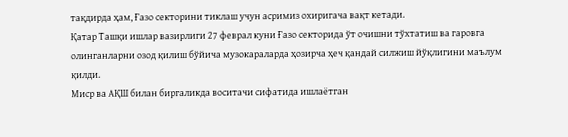тақдирда ҳам, Ғазо секторини тиклаш учун асримиз охиригача вақт кетади.
Қатар Ташқи ишлар вазирлиги 27 феврал куни Ғазо секторида ўт очишни тўхтатиш ва гаровга олинганларни озод қилиш бўйича музокараларда ҳозирча ҳеч қандай силжиш йўқлигини маълум қилди.
Миср ва АҚШ билан биргаликда воситачи сифатида ишлаётган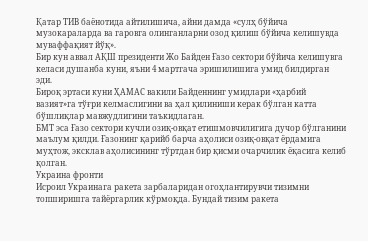Қатар ТИВ баёнотида айтилишича, айни дамда «сулҳ бўйича музокараларда ва гаровга олинганларни озод қилиш бўйича келишувда муваффақият йўқ».
Бир кун аввал АҚШ президенти Жо Байден Ғазо сектори бўйича келишувга келаси душанба куни, яъни 4 мартгача эришилишига умид билдирган эди.
Бироқ эртаси куни ҲАМАС вакили Байденнинг умидлари «ҳарбий вазият»га тўғри келмаслигини ва ҳал қилиниши керак бўлган катта бўшлиқлар мавжудлигини таъкидлаган.
БМТ эса Ғазо сектори кучли озиқ-овқат етишмовчилигига дучор бўлганини маълум қилди. Ғазонинг қарийб барча аҳолиси озиқ-овқат ёрдамига муҳтож, эксклав аҳолисининг тўртдан бир қисми очарчилик ёқасига келиб қолган.
Украина фронти
Исроил Украинага ракета зарбаларидан огоҳлантирувчи тизимни топширишга тайёргарлик кўрмоқда. Бундай тизим ракета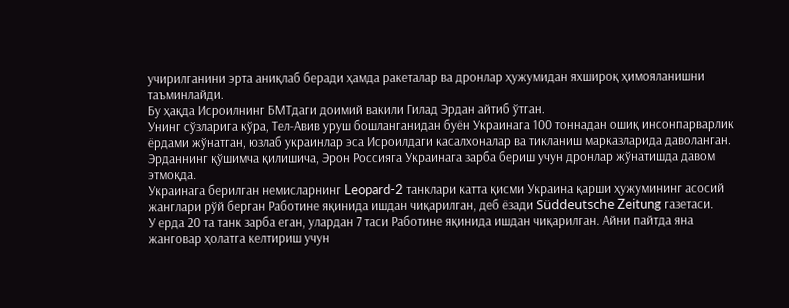учирилганини эрта аниқлаб беради ҳамда ракеталар ва дронлар ҳужумидан яхшироқ ҳимояланишни таъминлайди.
Бу ҳақда Исроилнинг БМТдаги доимий вакили Гилад Эрдан айтиб ўтган.
Унинг сўзларига кўра, Тел-Авив уруш бошланганидан буён Украинага 100 тоннадан ошиқ инсонпарварлик ёрдами жўнатган, юзлаб украинлар эса Исроилдаги касалхоналар ва тикланиш марказларида даволанган. Эрданнинг қўшимча қилишича, Эрон Россияга Украинага зарба бериш учун дронлар жўнатишда давом этмоқда.
Украинага берилган немисларнинг Leopard-2 танклари катта қисми Украина қарши ҳужумининг асосий жанглари рўй берган Работине яқинида ишдан чиқарилган, деб ёзади Süddeutsche Zeitung газетаси.
У ерда 20 та танк зарба еган, улардан 7 таси Работине яқинида ишдан чиқарилган. Айни пайтда яна жанговар ҳолатга келтириш учун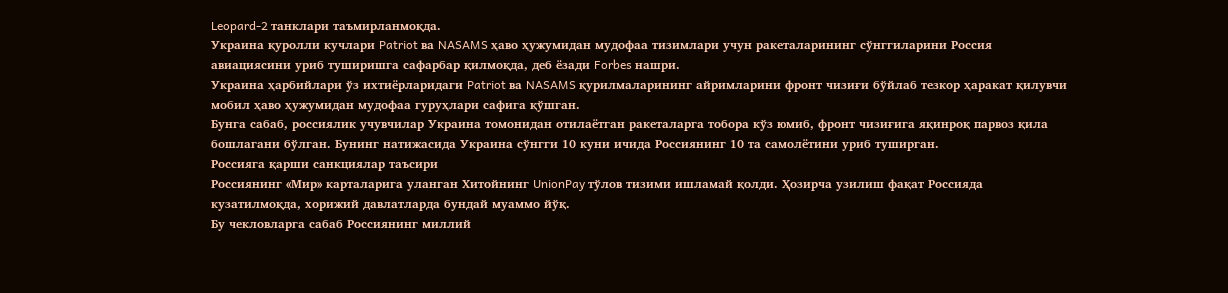Leopard-2 танклари таъмирланмоқда.
Украина қуролли кучлари Patriot ва NASAMS ҳаво ҳужумидан мудофаа тизимлари учун ракеталарининг сўнггиларини Россия авиациясини уриб туширишга сафарбар қилмоқда, деб ёзади Forbes нашри.
Украина ҳарбийлари ўз ихтиёрларидаги Patriot ва NASAMS қурилмаларининг айримларини фронт чизиғи бўйлаб тезкор ҳаракат қилувчи мобил ҳаво ҳужумидан мудофаа гуруҳлари сафига қўшган.
Бунга сабаб, россиялик учувчилар Украина томонидан отилаётган ракеталарга тобора кўз юмиб, фронт чизиғига яқинроқ парвоз қила бошлагани бўлган. Бунинг натижасида Украина сўнгги 10 куни ичида Россиянинг 10 та самолётини уриб туширган.
Россияга қарши санкциялар таъсири
Россиянинг «Мир» карталарига уланган Хитойнинг UnionPay тўлов тизими ишламай қолди. Ҳозирча узилиш фақат Россияда кузатилмоқда, хорижий давлатларда бундай муаммо йўқ.
Бу чекловларга сабаб Россиянинг миллий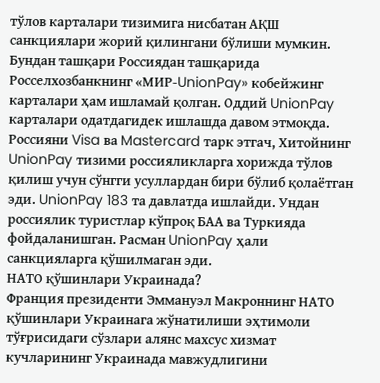тўлов карталари тизимига нисбатан АҚШ санкциялари жорий қилингани бўлиши мумкин.
Бундан ташқари Россиядан ташқарида Росселхозбанкнинг «МИР-UnionPay» кобейжинг карталари ҳам ишламай қолган. Оддий UnionPay карталари одатдагидек ишлашда давом этмоқда.
Россияни Visa ва Mastercard тарк этгач, Хитойнинг UnionPay тизими россияликларга хорижда тўлов қилиш учун сўнгги усуллардан бири бўлиб қолаётган эди. UnionPay 183 та давлатда ишлайди. Ундан россиялик туристлар кўпроқ БАА ва Туркияда фойдаланишган. Расман UnionPay ҳали санкцияларга қўшилмаган эди.
НАТО қўшинлари Украинада?
Франция президенти Эммануэл Макроннинг НАТО қўшинлари Украинага жўнатилиши эҳтимоли тўғрисидаги сўзлари алянс махсус хизмат кучларининг Украинада мавжудлигини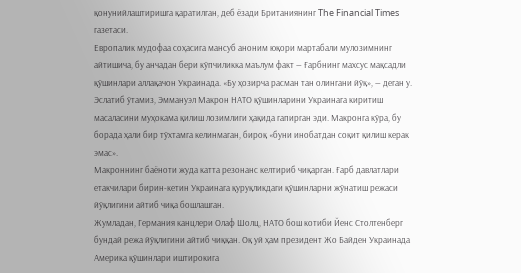қонунийлаштиришга қаратилган, деб ёзади Британиянинг The Financial Times газетаси.
Европалик мудофаа соҳасига мансуб аноним юқори мартабали мулозимнинг айтишича, бу анчадан бери кўпчиликка маълум факт — Ғарбнинг махсус мақсадли қўшинлари аллақачон Украинада. «Бу ҳозирча расман тан олингани йўқ», — деган у.
Эслатиб ўтамиз, Эммануэл Макрон НАТО қўшинларини Украинага киритиш масаласини муҳокама қилиш лозимлиги ҳақида гапирган эди. Макронга кўра, бу борада ҳали бир тўхтамга келинмаган, бироқ «буни инобатдан соқит қилиш керак эмас».
Макроннинг баёноти жуда катта резонанс келтириб чиқарган. Ғарб давлатлари етакчилари бирин-кетин Украинага қуруқликдаги қўшинларни жўнатиш режаси йўқлигини айтиб чиқа бошлашган.
Жумладан, Германия канцлери Олаф Шолц, НАТО бош котиби Йенс Столтенберг бундай режа йўқлигини айтиб чиққан. Оқ уй ҳам президент Жо Байден Украинада Америка қўшинлари иштирокига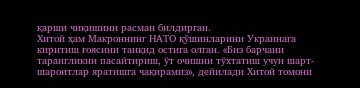қарши чиқишини расман билдирган.
Хитой ҳам Макроннинг НАТО қўшинларини Украинага киритиш ғоясини танқид остига олган. «Биз барчани тарангликни пасайтириш, ўт очишни тўхтатиш учун шарт-шароитлар яратишга чақирамиз», дейилади Хитой томони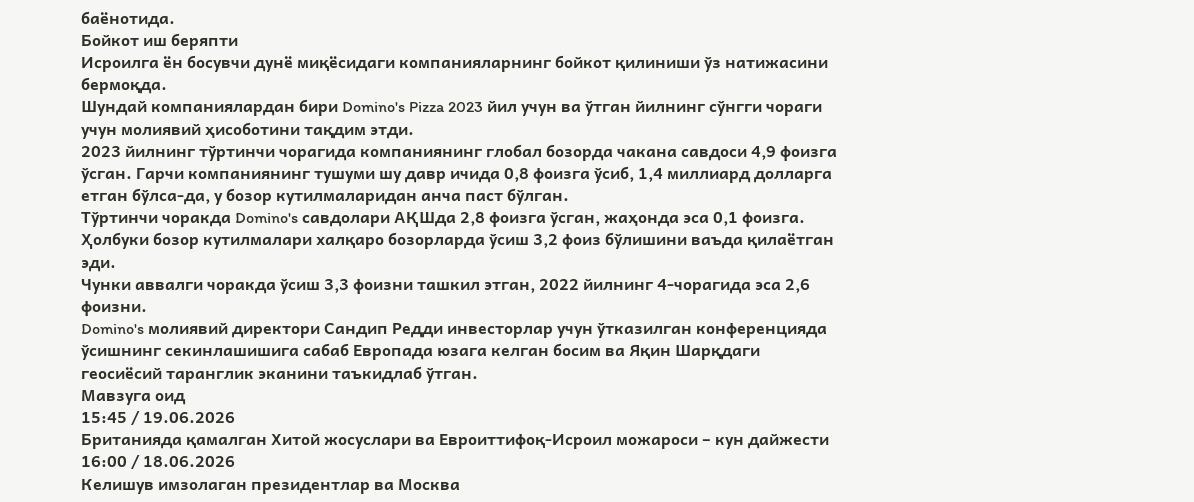баёнотида.
Бойкот иш беряпти
Исроилга ён босувчи дунё миқёсидаги компанияларнинг бойкот қилиниши ўз натижасини бермоқда.
Шундай компаниялардан бири Domino's Pizza 2023 йил учун ва ўтган йилнинг сўнгги чораги учун молиявий ҳисоботини тақдим этди.
2023 йилнинг тўртинчи чорагида компаниянинг глобал бозорда чакана савдоси 4,9 фоизга ўсган. Гарчи компаниянинг тушуми шу давр ичида 0,8 фоизга ўсиб, 1,4 миллиард долларга етган бўлса-да, у бозор кутилмаларидан анча паст бўлган.
Тўртинчи чоракда Domino's савдолари АҚШда 2,8 фоизга ўсган, жаҳонда эса 0,1 фоизга. Ҳолбуки бозор кутилмалари халқаро бозорларда ўсиш 3,2 фоиз бўлишини ваъда қилаётган эди.
Чунки аввалги чоракда ўсиш 3,3 фоизни ташкил этган, 2022 йилнинг 4-чорагида эса 2,6 фоизни.
Domino's молиявий директори Сандип Редди инвесторлар учун ўтказилган конференцияда ўсишнинг секинлашишига сабаб Европада юзага келган босим ва Яқин Шарқдаги геосиёсий таранглик эканини таъкидлаб ўтган.
Мавзуга оид
15:45 / 19.06.2026
Британияда қамалган Хитой жосуслари ва Евроиттифоқ-Исроил можароси – кун дайжести
16:00 / 18.06.2026
Келишув имзолаган президентлар ва Москва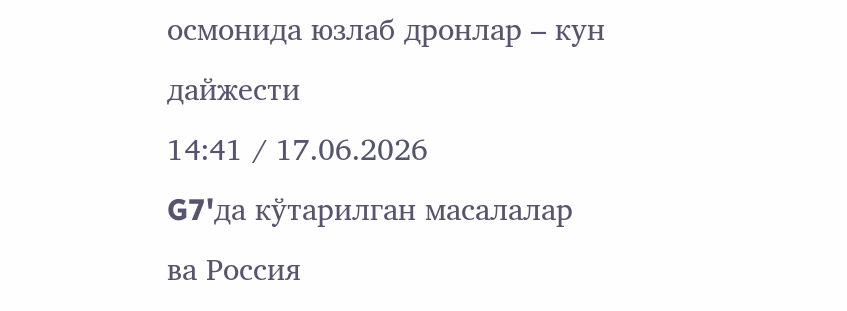осмонида юзлаб дронлар – кун дайжести
14:41 / 17.06.2026
G7'да кўтарилган масалалар ва Россия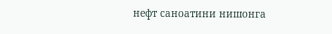нефт саноатини нишонга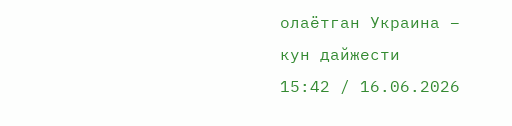олаётган Украина – кун дайжести
15:42 / 16.06.2026